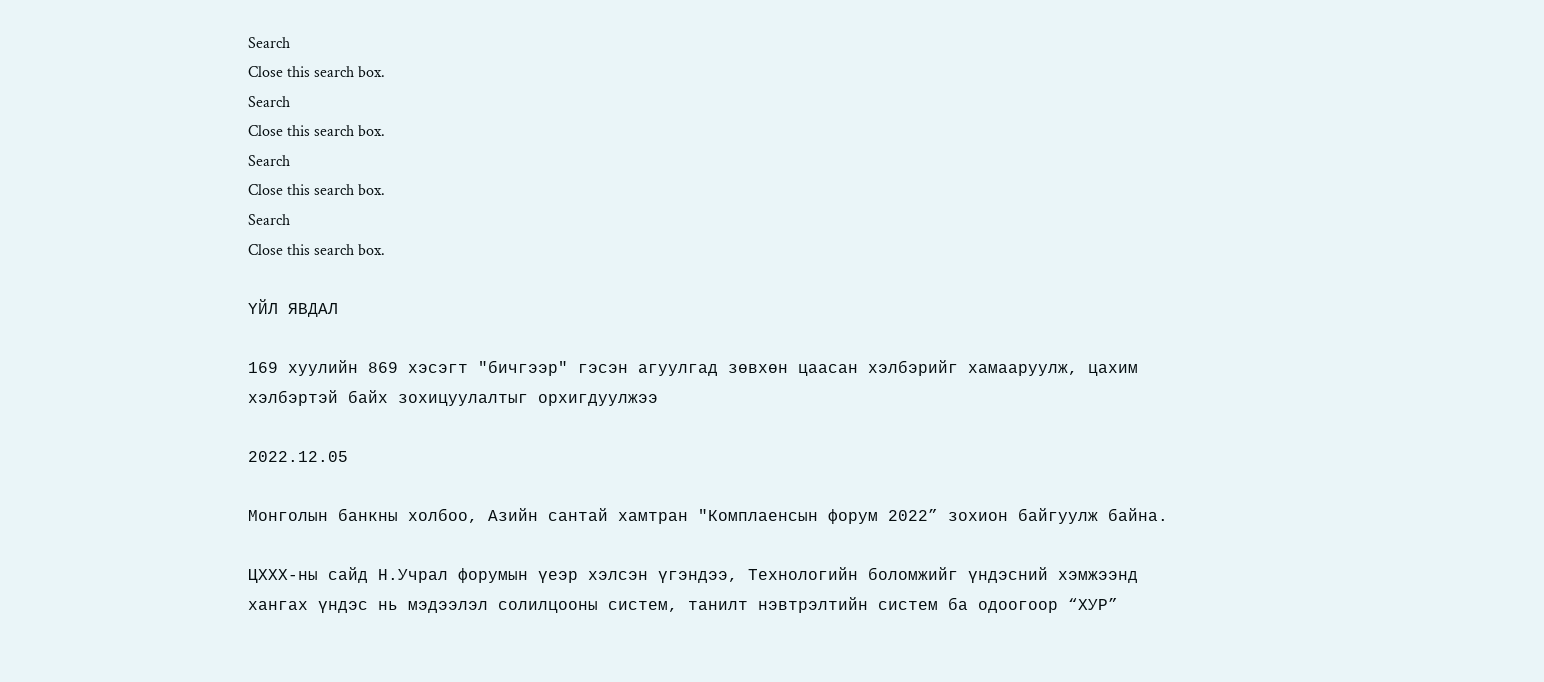Search
Close this search box.
Search
Close this search box.
Search
Close this search box.
Search
Close this search box.

ҮЙЛ ЯВДАЛ

169 хуулийн 869 хэсэгт "бичгээр" гэсэн агуулгад зөвхөн цаасан хэлбэрийг хамааруулж, цахим хэлбэртэй байх зохицуулалтыг орхигдуулжээ

2022.12.05

Монголын банкны холбоо, Азийн сантай хамтран "Комплаенсын форум 2022” зохион байгуулж байна.

ЦХХХ-ны сайд Н.Учрал форумын үеэр хэлсэн үгэндээ, Технологийн боломжийг үндэсний хэмжээнд хангах үндэс нь мэдээлэл солилцооны систем, танилт нэвтрэлтийн систем ба одоогоор “ХУР”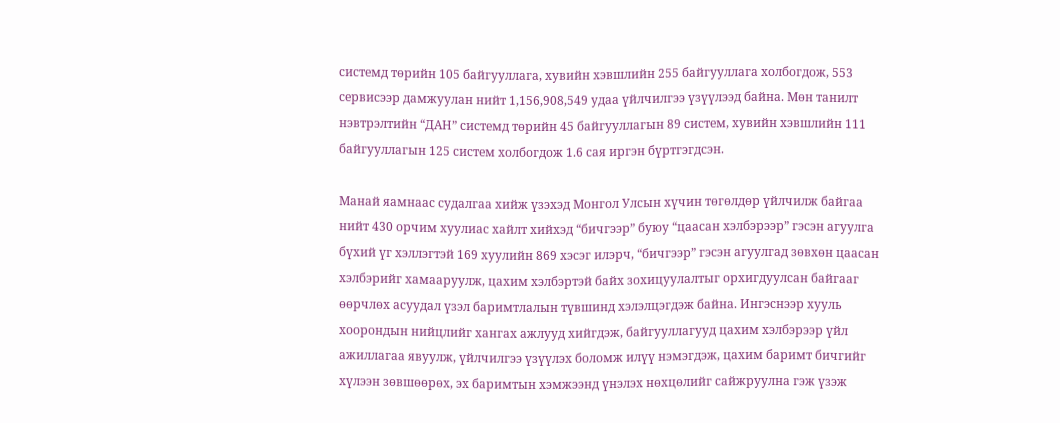системд төрийн 105 байгууллага, хувийн хэвшлийн 255 байгууллага холбогдож, 553 сервисээр дамжуулан нийт 1,156,908,549 удаа үйлчилгээ үзүүлээд байна. Мөн танилт нэвтрэлтийн “ДАН” системд төрийн 45 байгууллагын 89 систем, хувийн хэвшлийн 111 байгууллагын 125 систем холбогдож 1.6 сая иргэн бүртгэгдсэн.

Манай яамнаас судалгаа хийж үзэхэд Монгол Улсын хүчин төгөлдөр үйлчилж байгаа нийт 430 орчим хуулиас хайлт хийхэд “бичгээр” буюу “цаасан хэлбэрээр” гэсэн агуулга бүхий үг хэллэгтэй 169 хуулийн 869 хэсэг илэрч, “бичгээр” гэсэн агуулгад зөвхөн цаасан хэлбэрийг хамааруулж, цахим хэлбэртэй байх зохицуулалтыг орхигдуулсан байгааг өөрчлөх асуудал үзэл баримтлалын түвшинд хэлэлцэгдэж байна. Ингэснээр хууль хоорондын нийцлийг хангах ажлууд хийгдэж, байгууллагууд цахим хэлбэрээр үйл ажиллагаа явуулж, үйлчилгээ үзүүлэх боломж илүү нэмэгдэж, цахим баримт бичгийг хүлээн зөвшөөрөх, эх баримтын хэмжээнд үнэлэх нөхцөлийг сайжруулна гэж үзэж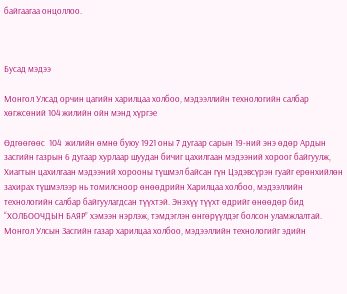байгаагаа онцоллоо.



Бусад мэдээ

Монгол Улсад орчин цагийн харилцаа холбоо, мэдээллийн технологийн салбар хөгжсөний 104 жилийн ойн мэнд хүргэе

Өдгөөгөөс  104  жилийн өмнө буюу 1921 оны 7 дугаар сарын 19-ний энэ өдөр Ардын засгийн газрын 6 дугаар хурлаар шуудан бичиг цахилгаан мэдээний хороог байгуулж, Хиагтын цахилгаан мэдээний хорооны түшмэл байсан гүн Цэдэвсүрэн гуайг ерөнхийлөн захирах түшмэлээр нь томилсноор өнөөдрийн Харилцаа холбоо, мэдээллийн технологийн салбар байгуулагдсан түүхтэй. Энэхүү түүхт өдрийг өнөөдөр бид “ХОЛБООЧДЫН БАЯР” хэмээн нэрлэж, тэмдэглэн өнгөрүүлдэг болсон уламжлалтай. Монгол Улсын Засгийн газар харилцаа холбоо, мэдээллийн технологийг эдийн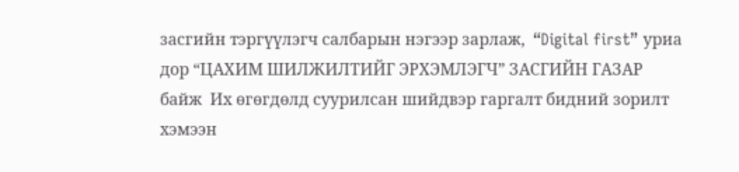засгийн тэргүүлэгч салбарын нэгээр зарлаж,  “Digital first” уриа дор “ЦАХИМ ШИЛЖИЛТИЙГ ЭРХЭМЛЭГЧ” ЗАСГИЙН ГАЗАР байж  Их өгөгдөлд суурилсан шийдвэр гаргалт бидний зорилт хэмээн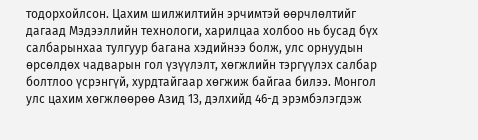тодорхойлсон. Цахим шилжилтийн эрчимтэй өөрчлөлтийг дагаад Мэдээллийн технологи, харилцаа холбоо нь бусад бүх салбарынхаа тулгуур багана хэдийнээ болж, улс орнуудын өрсөлдөх чадварын гол үзүүлэлт, хөгжлийн тэргүүлэх салбар болтлоо үсрэнгүй, хурдтайгаар хөгжиж байгаа билээ. Монгол улс цахим хөгжлөөрөө Азид 13, дэлхийд 46-д эрэмбэлэгдэж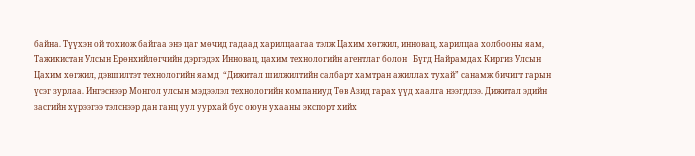байна. Түүхэн ой тохиож байгаа энэ цаг мөчид гадаад харилцаагаа тэлж Цахим хөгжил, инновац, харилцаа холбооны яам, Тажикистан Улсын Ерөнхийлөгчийн дэргэдэх Инновац, цахим технологийн агентлаг болон   Бүгд Найрамдах Киргиз Улсын Цахим хөгжил, дэвшилтэт технологийн яамд  “Дижитал шилжилтийн салбарт хамтран ажиллах тухай” санамж бичигт гарын үсэг зурлаа. Ингэснээр Монгол улсын мэдээлэл технологийн компаниуд Төв Азид гарах үүд хаалга нээгдлээ. Дижитал эдийн засгийн хүрээгээ тэлснээр дан ганц уул уурхай бус оюун ухааны экспорт хийх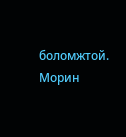боломжтой. Морин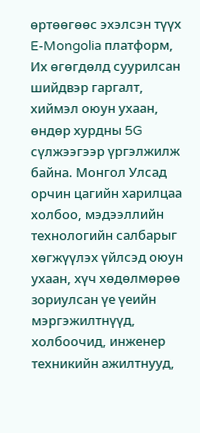өртөөгөөс эхэлсэн түүх E-Mongolia платформ, Их өгөгдөлд суурилсан шийдвэр гаргалт, хиймэл оюун ухаан, өндөр хурдны 5G сүлжээгээр үргэлжилж байна. Монгол Улсад орчин цагийн харилцаа холбоо, мэдээллийн технологийн салбарыг хөгжүүлэх үйлсэд оюун ухаан, хүч хөдөлмөрөө зориулсан үе үеийн мэргэжилтнүүд, холбоочид, инженер техникийн ажилтнууд,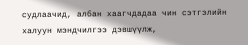судлаачид, албан хаагчдадаа чин сэтгэлийн халуун мэндчилгээ дэвшүүлж,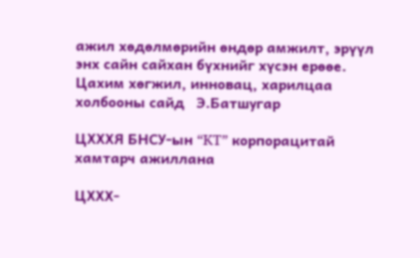ажил хөдөлмөрийн өндөр амжилт, эрүүл энх сайн сайхан бүхнийг хүсэн ерөөе.      Цахим хөгжил, инновац, харилцаа холбооны сайд   Э.Батшугар

ЦХХХЯ БНСУ-ын “KT” корпорацитай хамтарч ажиллана

ЦХХХ-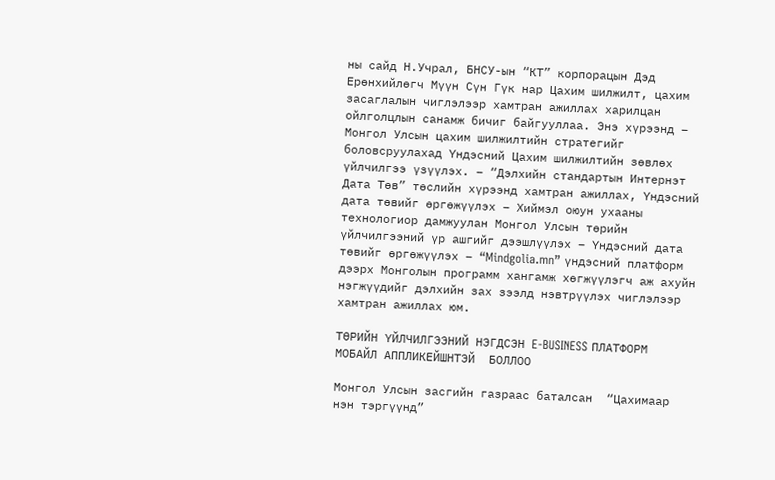ны сайд Н.Учрал, БНСУ-ын “КТ” корпорацын Дэд Ерөнхийлөгч Мүүн Сүн Гүк нар Цахим шилжилт, цахим засаглалын чиглэлээр хамтран ажиллах харилцан ойлголцлын санамж бичиг байгууллаа. Энэ хүрээнд – Монгол Улсын цахим шилжилтийн стратегийг боловсруулахад Үндэсний Цахим шилжилтийн зөвлөх үйлчилгээ үзүүлэх. – “Дэлхийн стандартын Интернэт Дата Төв” төслийн хүрээнд хамтран ажиллах, Үндэсний дата төвийг өргөжүүлэх – Хиймэл оюун ухааны технологиор дамжуулан Монгол Улсын төрийн үйлчилгээний үр ашгийг дээшлүүлэх – Үндэсний дата төвийг өргөжүүлэх – “Mindgolia.mn” үндэсний платформ дээрх Монголын программ хангамж хөгжүүлэгч аж ахуйн нэгжүүдийг дэлхийн зах зээлд нэвтрүүлэх чиглэлээр хамтран ажиллах юм.

ТӨРИЙН ҮЙЛЧИЛГЭЭНИЙ НЭГДСЭН E-BUSINESS ПЛАТФОРМ МОБАЙЛ АППЛИКЕЙШНТЭЙ  БОЛЛОО

Монгол Улсын засгийн газраас баталсан  “Цахимаар нэн тэргүүнд”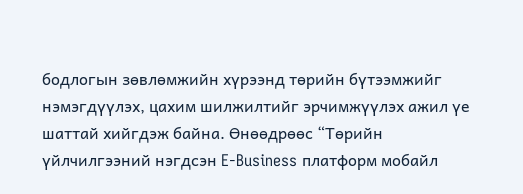бодлогын зөвлөмжийн хүрээнд төрийн бүтээмжийг нэмэгдүүлэх, цахим шилжилтийг эрчимжүүлэх ажил үе шаттай хийгдэж байна. Өнөөдрөөс “Төрийн үйлчилгээний нэгдсэн E-Business платформ мобайл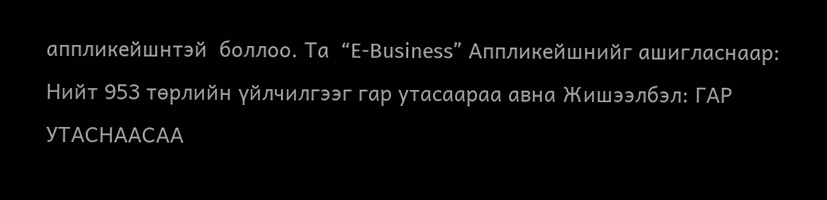аппликейшнтэй  боллоо. Та  “E-Business” Аппликейшнийг ашигласнаар: Нийт 953 төрлийн үйлчилгээг гар утасаараа авна Жишээлбэл: ГАР УТАСНААСАА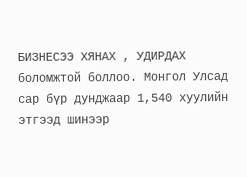БИЗНЕСЭЭ ХЯНАХ , УДИРДАХ боломжтой боллоо. Монгол Улсад сар бүр дунджаар 1,540 хуулийн этгээд шинээр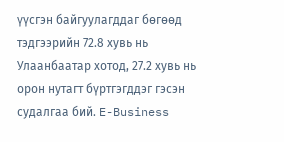үүсгэн байгуулагддаг бөгөөд тэдгээрийн 72.8 хувь нь Улаанбаатар хотод, 27.2 хувь нь орон нутагт бүртгэгддэг гэсэн судалгаа бий. E-Business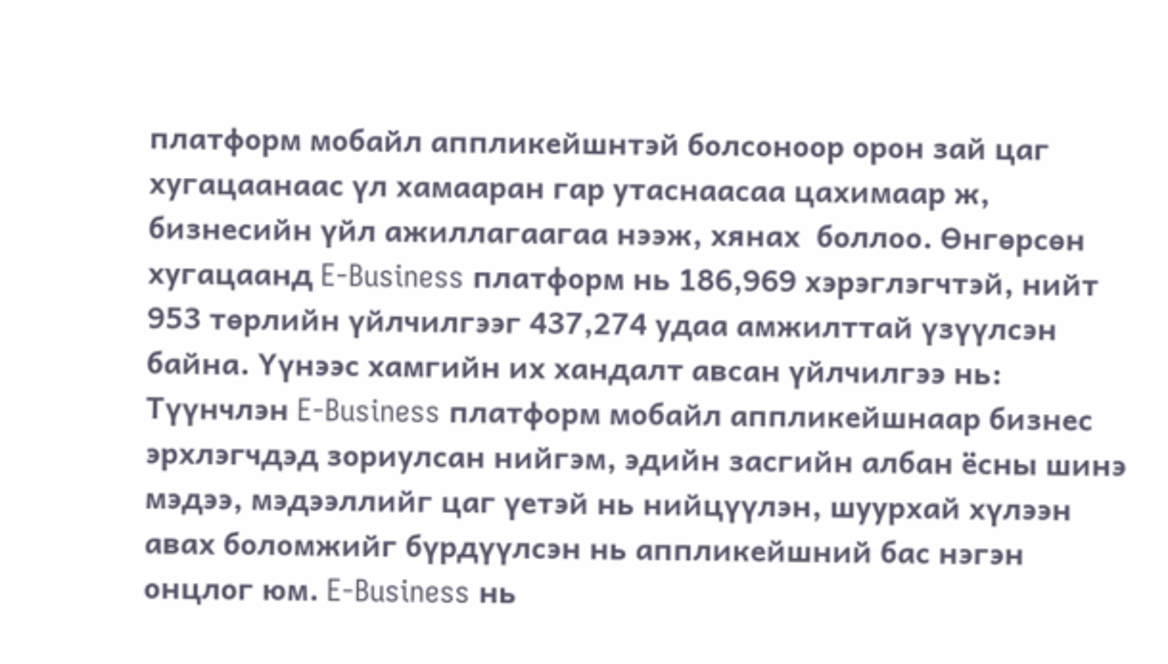платформ мобайл аппликейшнтэй болсоноор орон зай цаг хугацаанаас үл хамааран гар утаснаасаа цахимаар ж, бизнесийн үйл ажиллагаагаа нээж, хянах  боллоо. Өнгөрсөн хугацаанд E-Business платформ нь 186,969 хэрэглэгчтэй, нийт 953 төрлийн үйлчилгээг 437,274 удаа амжилттай үзүүлсэн байна. Үүнээс хамгийн их хандалт авсан үйлчилгээ нь: Түүнчлэн E-Business платформ мобайл аппликейшнаар бизнес эрхлэгчдэд зориулсан нийгэм, эдийн засгийн албан ёсны шинэ мэдээ, мэдээллийг цаг үетэй нь нийцүүлэн, шуурхай хүлээн авах боломжийг бүрдүүлсэн нь аппликейшний бас нэгэн онцлог юм. E-Business нь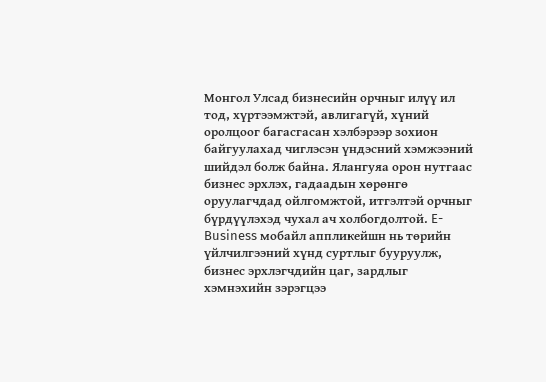Монгол Улсад бизнесийн орчныг илүү ил тод, хүртээмжтэй, авлигагүй, хүний оролцоог багасгасан хэлбэрээр зохион байгуулахад чиглэсэн үндэсний хэмжээний шийдэл болж байна. Ялангуяа орон нутгаас бизнес эрхлэх, гадаадын хөрөнгө оруулагчдад ойлгомжтой, итгэлтэй орчныг бүрдүүлэхэд чухал ач холбогдолтой. E-Business мобайл аппликейшн нь төрийн үйлчилгээний хүнд суртлыг бууруулж, бизнес эрхлэгчдийн цаг, зардлыг хэмнэхийн зэрэгцээ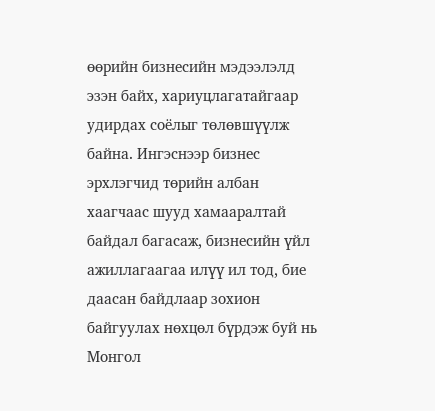өөрийн бизнесийн мэдээлэлд эзэн байх, хариуцлагатайгаар удирдах соёлыг төлөвшүүлж байна. Ингэснээр бизнес эрхлэгчид төрийн албан хаагчаас шууд хамааралтай байдал багасаж, бизнесийн үйл ажиллагаагаа илүү ил тод, бие даасан байдлаар зохион байгуулах нөхцөл бүрдэж буй нь Монгол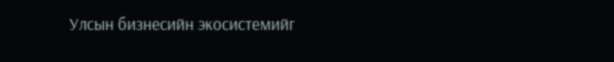Улсын бизнесийн экосистемийг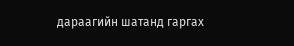дараагийн шатанд гаргах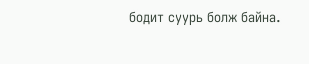бодит суурь болж байна.